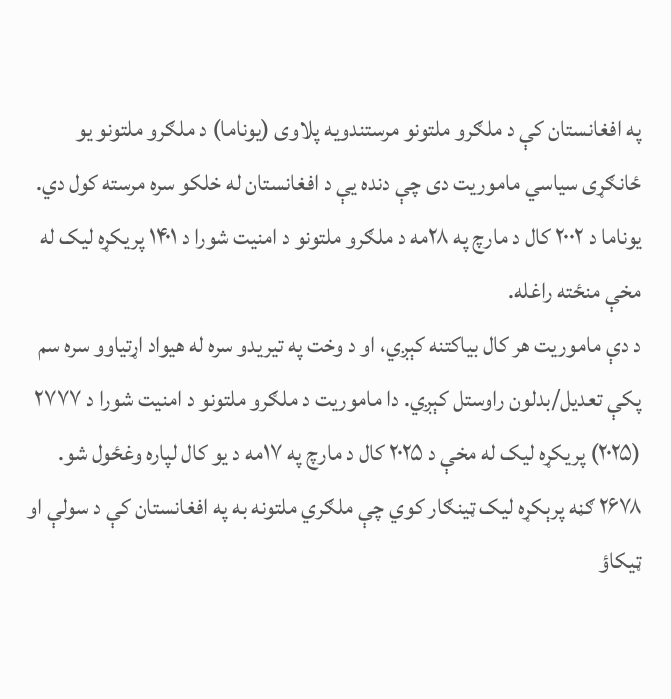په افغانستان کې د ملګرو ملتونو مرستندویه پلاوی (یوناما) د ملګرو ملتونو یو ځانګړی سیاسي ماموریت دی چې دنده یې د افغانستان له خلکو سره مرسته کول دي.
یوناما د ۲۰۰۲ کال د مارچ په ۲۸مه د ملګرو ملتونو د امنیت شورا د ۱۴۰۱ پریکړه لیک له مخې منځته راغله.
د دې ماموریت هر کال بیاکتنه کېږي، او د وخت په تیریدو سره له هیواد اړتیاوو سره سم پکې تعدیل/بدلون راوستل کېږي. دا ماموریت د ملګرو ملتونو د امنیت شورا د ۲۷۷۷ (۲۰۲۵) پریکړه لیک له مخې د ۲۰۲۵ کال د مارچ په ۱۷مه د یو کال لپاره وغځول شو.
۲۶۷۸ ګڼه پرېکړه لیک ټینګار کوي چې ملګري ملتونه به په افغانستان کې د سولې او ټیکاؤ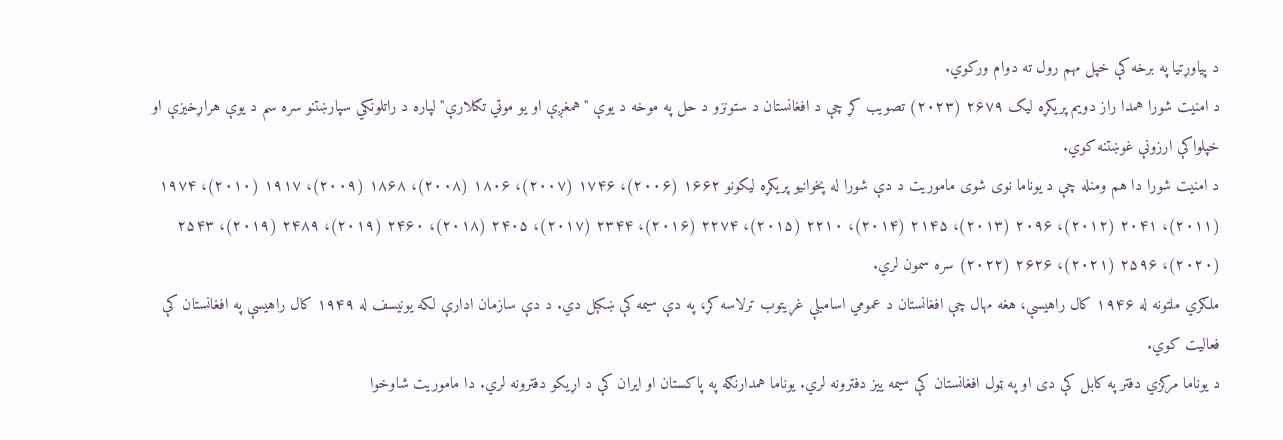د پیاوړتیا په برخه کې خپل مهم رول ته دوام ورکوي.
د امنیت شورا همدا راز دویم پریکړه لیک ۲۶۷۹ (۲۰۲۳) تصویب کړ چې د افغانستان د ستونزو د حل په موخه د یوې "همغږې او یو موټي تګلارې" لپاره د راتلونکي سپارښتنو سره سم د یوې هراړخیزې او خپلواکې ارزونې غوښتنه کوي.
د امنیت شورا دا هم ومنله چې د یوناما نوی شوی ماموریت د دې شورا له پخوانیو پریکړه لیکونو ۱۶۶۲ (۲۰۰۶)، ۱۷۴۶ (۲۰۰۷)، ۱۸۰۶ (۲۰۰۸)، ۱۸۶۸ (۲۰۰۹)، ۱۹۱۷ (۲۰۱۰)، ۱۹۷۴ (۲۰۱۱)، ۲۰۴۱ (۲۰۱۲)، ۲۰۹۶ (۲۰۱۳)، ۲۱۴۵ (۲۰۱۴)، ۲۲۱۰ (۲۰۱۵)، ۲۲۷۴ (۲۰۱۶)، ۲۳۴۴ (۲۰۱۷)، ۲۴۰۵ (۲۰۱۸)، ۲۴۶۰ (۲۰۱۹)، ۲۴۸۹ (۲۰۱۹)، ۲۵۴۳ (۲۰۲۰)، ۲۵۹۶ (۲۰۲۱)، ۲۶۲۶ (۲۰۲۲) سره سمون لري.
ملګري ملتونه له ۱۹۴۶ کال راهیسې، هغه مهال چې افغانستان د عمومي اسامبلې غړیتوب ترلاسه کړ، په دې سیمه کې ښکېل دي. د دې سازمان ادارې لکه یونیسف له ۱۹۴۹ کال راهیسې په افغانستان کې فعالیت کوي.
د یوناما مرکزي دفتر په کابل کې دی او په ټول افغانستان کې سیمه ییز دفترونه لري. یوناما همدارنګه په پاکستان او ایران کې د اړیکو دفترونه لري. دا ماموریت شاوخوا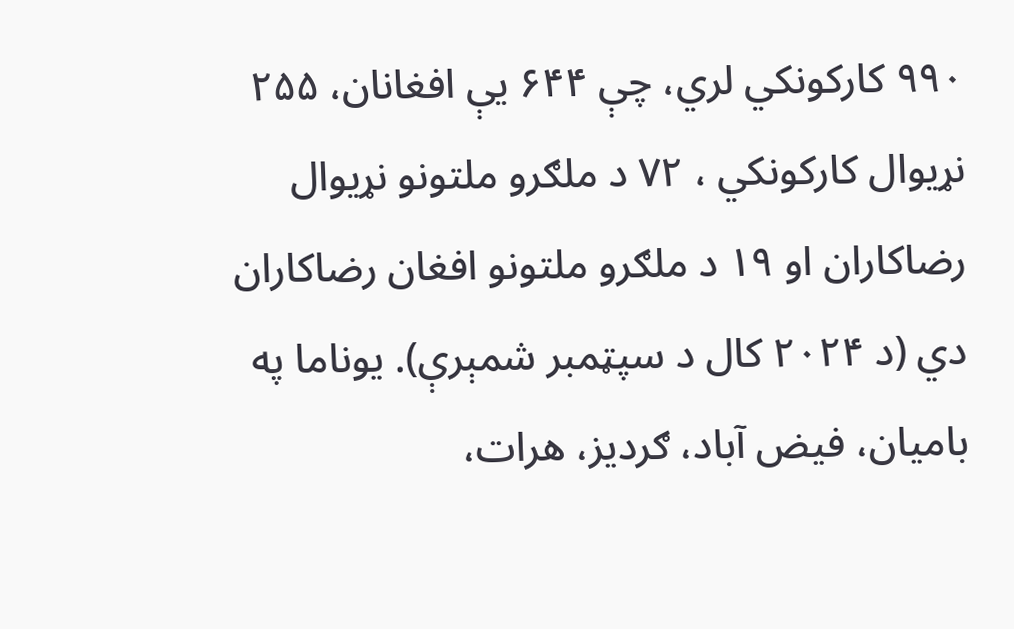۹۹۰ کارکونکي لري، چې ۶۴۴ یې افغانان، ۲۵۵ نړیوال کارکونکي ، ۷۲ د ملګرو ملتونو نړیوال رضاکاران او ۱۹ د ملګرو ملتونو افغان رضاکاران دي (د ۲۰۲۴ کال د سپټمبر شمېرې). یوناما په بامیان، فیض آباد، ګردیز، هرات،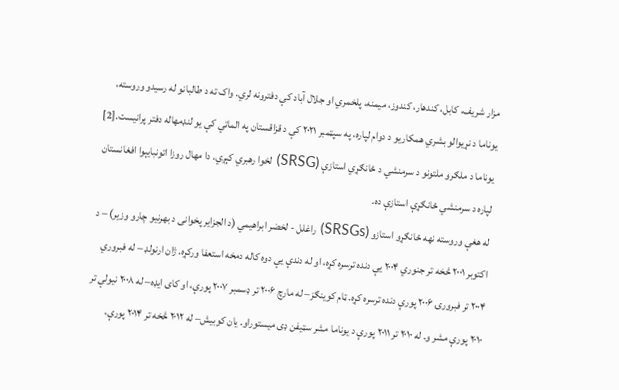مزار شریف، کابل، کندهار، کندوز، میمنه، پلخمري او جلال آباد کې دفترونه لري. واک ته د طالبانو له رسیدو وروسته، یوناما د نړیوالو بشري همکاریو د دوام لپاره، په سپټمبر ۲۰۲۱ کې د قزاقستان په الماتي کې یو لنډمهاله دفتر پرانیست.[2]
یوناما د ملګرو ملتونو د سرمنشي د ځانګړي استازې (SRSG) لخوا رهبري کېږي. دا مهال روزا اتونبایېوا افغانستان لپاره د سرمنشي ځانګړې استازې ده.
له هغې وروسته نهه ځانګړو استازو (SRSGs) راغلل - لخضر ابراهیمي (د الجزایر پخوانی د بهرنیو چارو وزیر) – د اکتوبر ۲۰۰۱ څخه تر جنوري ۲۰۰۴ یې دنده ترسره کړه، او له دندې یې دوه کاله دمخه استعفا ورکړه. ژان ارنولډ – له فبروري ۲۰۰۴ تر فبرورۍ ۲۰۰۶ پورې دنده ترسره کړه. ټام کوینګز– له مارچ ۲۰۰۶ تر ډسمبر ۲۰۰۷ پورې، او کای ایډه– له ۲۰۰۸ نیولې تر ۲۰۱۰ پورې مشر و. له ۲۰۱۰ تر ۲۰۱۱ پورې د یوناما مشر سټیفن ډی میستوراو. یان کوبیش– له ۲۰۱۲ څخه تر ۲۰۱۴ پورې،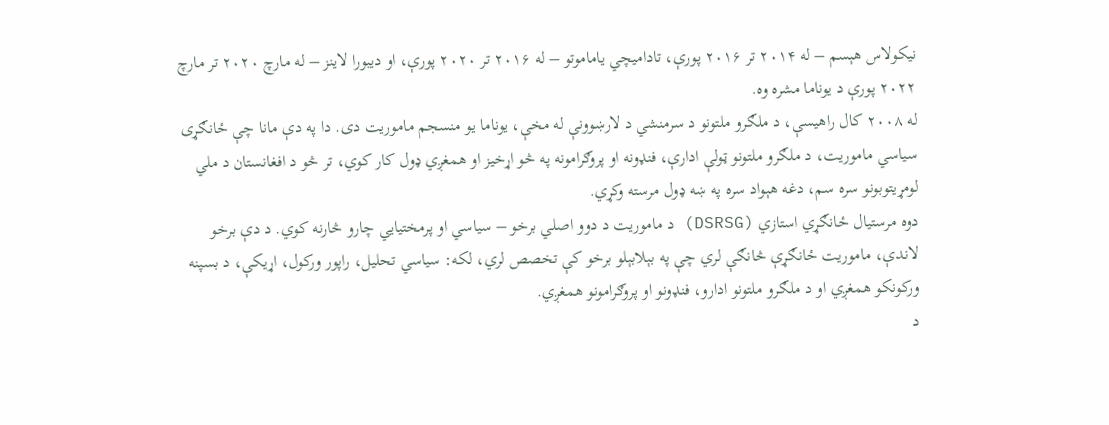نیکولاس هېسم – له ۲۰۱۴ تر ۲۰۱۶ پورې، تادامیچي یاماموتو – له ۲۰۱۶ تر ۲۰۲۰ پورې، او دیبورا لاینز – له مارچ ۲۰۲۰ تر مارچ ۲۰۲۲ پورې د یوناما مشره وه.
له ۲۰۰۸ کال راهیسې، د ملګرو ملتونو د سرمنشي د لارښوونې له مخې، یوناما یو منسجم ماموریت دی. دا په دې مانا چې ځانګړی سیاسي ماموریت، د ملګرو ملتونو ټولې ادارې، فنډونه او پروګرامونه په څو اړخیز او همغږي ډول کار کوي، تر څو د افغانستان د ملي لومړیتوبونو سره سم، دغه هېواد سره په ښه ډول مرسته وکړي.
دوه مرستیال ځانګړي استازي (DSRSG) د ماموریت د دوو اصلي برخو – سیاسي او پرمختیایي چارو څارنه کوي. د دې برخو لاندې، ماموریت ځانګړې څانګې لري چې په بېلابېلو برخو کې تخصص لري، لکه: سیاسي تحلیل، راپور ورکول، اړیکې، د بسپنه ورکونکو همغږي او د ملګرو ملتونو ادارو، فنډونو او پروګرامونو همغږي.
د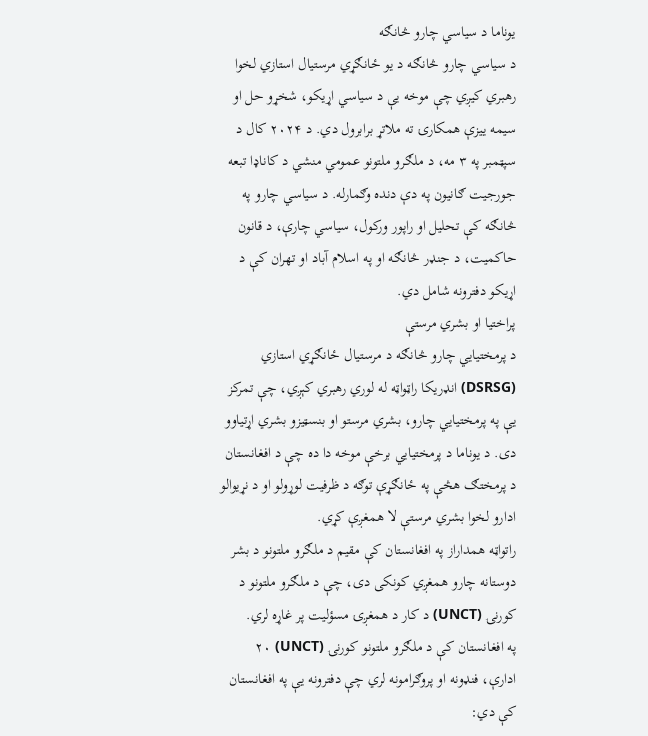یوناما د سیاسي چارو څانګه
د سیاسي چارو څانګه د یو ځانګړي مرستیال استازي لخوا رهبري کیږي چې موخه یې د سیاسي اړیکو، شخړو حل او سیمه ییزې همکارۍ ته ملاتړ برابرول دي. د ۲۰۲۴ کال د سپټمبر په ۳ مه، د ملګرو ملتونو عمومي منشي د کاناډا تبعه جورجیت ګانیون په دې دنده وګمارله. د سیاسي چارو په څانګه کې تحلیل او راپور ورکول، سیاسي چارې، د قانون حاکمیت، د جنډر څانګه او په اسلام آباد او تهران کې د اړیکو دفترونه شامل دي.
پراختیا او بشري مرستې
د پرمختیايي چارو څانګه د مرستیال ځانګړي استازي (DSRSG) انډریکا راټواټه له لوري رهبري کېږي، چې تمرکز یې په پرمختیایي چارو، بشري مرستو او بنسټیزو بشري اړتیاوو دی. د یوناما د پرمختیایي برخې موخه دا ده چې د افغانستان د پرمختګ هڅې په ځانګړې توګه د ظرفیت لوړولو او د نړیوالو ادارو لخوا بشري مرستې لا همغږې کړي.
راتواټه همداراز په افغانستان کې مقیم د ملګرو ملتونو د بشر دوستانه چارو همغږي کونکی دی، چې د ملګرو ملتونو د کورنۍ (UNCT) د کار د همغږۍ مسؤلیت پر غاړه لري.
په افغانستان کې د ملګرو ملتونو کورنۍ (UNCT) ۲۰ ادارې، فنډونه او پروګرامونه لري چې دفترونه یې په افغانستان کې دي: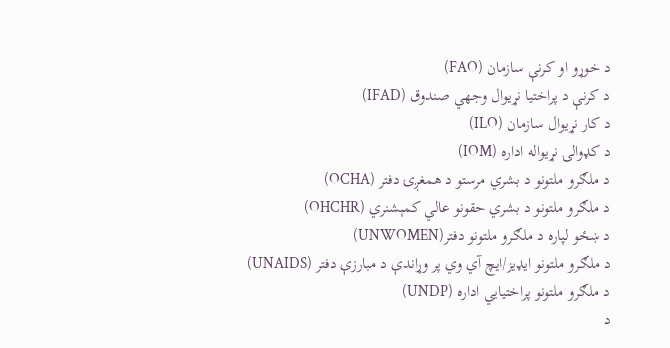د خوړو او کرنې سازمان (FAO)
د کرنې د پراختیا نړیوال وجهي صندوق (IFAD)
د کار نړیوال سازمان (ILO)
د کډوالۍ نړیواله اداره (IOM)
د ملګرو ملتونو د بشري مرستو د همغږۍ دفتر (OCHA)
د ملګرو ملتونو د بشري حقونو عالي کمېشنري (OHCHR)
د ښځو لپاره د ملګرو ملتونو دفتر(UNWOMEN)
د ملګرو ملتونو ایډیز/ایچ آي وي پر وړاندې د مبارزې دفتر (UNAIDS)
د ملګرو ملتونو پراختیایي اداره (UNDP)
د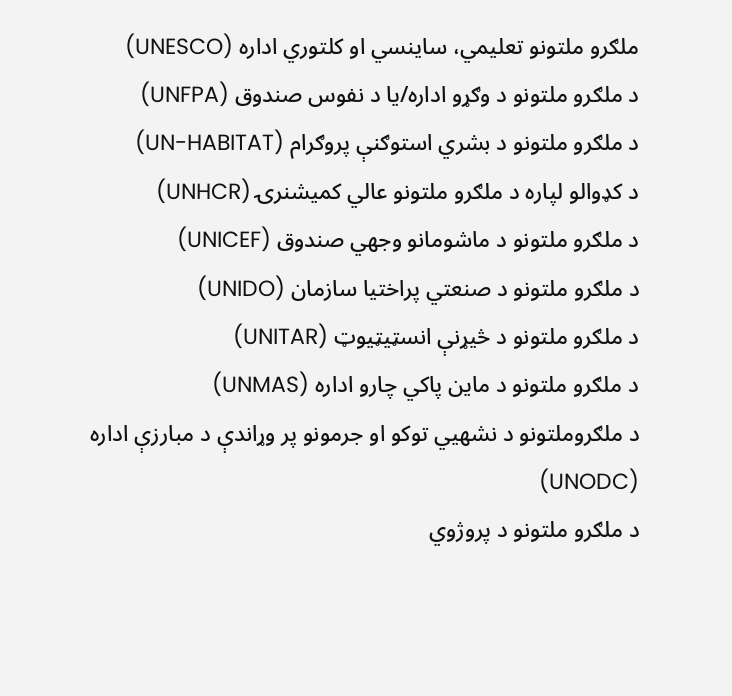ملګرو ملتونو تعليمي، ساینسي او کلتوري اداره (UNESCO)
د ملګرو ملتونو د وګړو اداره/یا د نفوس صندوق (UNFPA)
د ملګرو ملتونو د بشري استوګنې پروګرام (UN-HABITAT)
د کډوالو لپاره د ملګرو ملتونو عالي کمیشنرۍ (UNHCR)
د ملګرو ملتونو د ماشومانو وجهي صندوق (UNICEF)
د ملګرو ملتونو د صنعتي پراختیا سازمان (UNIDO)
د ملګرو ملتونو د څیړنې انسټیټیوټ (UNITAR)
د ملګرو ملتونو د ماین پاکي چارو اداره (UNMAS)
د ملګروملتونو د نشهيي توکو او جرمونو پر وړاندې د مبارزې اداره (UNODC)
د ملګرو ملتونو د پروژوي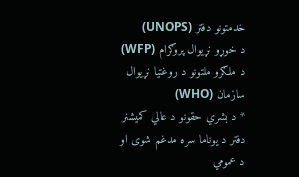خدمتونو دفتر (UNOPS)
د خوړو نړیوال پروګرام (WFP)
د ملګرو ملتونو د روغتیا نړیوال سازمان (WHO)
* د بشري حقونو د عالي کمیشنر دفتر د یوناما سره مدغم شوی او د عمومي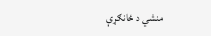منشي د ځانګړې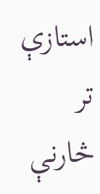استازې تر څارنې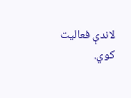لاندې فعالیت کوي.